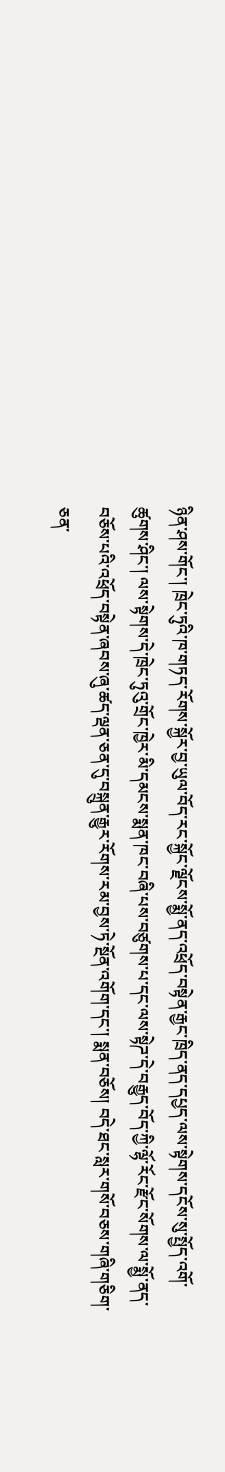ཉིན་ཤས་གོང་། ཁྲེང་ཏུའི་ཁ་གཏད་རོགས་སྐྱོར་བྱ་ཡུལ་བོད་རང་སྐྱོང་ལྗོངས་སྨྱོ་ནད་འཕྲོད་བསྟེན་རྒྱང་ཁྲིད་ནད་དཔྱད་ལས་སྟེགས་དངོས་སུ་སྤྱོད་འགོ་ཚུགས་ཤིང་། ལས་སྟེགས་དེ་ཁྲེང་ཏུའུ་གྲོང་ཁྱེར་མི་དམངས་སྨན་ཁང་བཞི་པས་བཙུགས་པ་དང་ལས་སྟེཌ་དེ་བརྒྱུད་བོད་ཀྱི་ལྷོ་རོང་རྫོང་སོགས་ལ་སྨྱོ་ནད་བཅོས་པའི་འཕྲོད་བསྟེན་ཞབས་ཞུ་ཚད་ལྡན་ཅན་དུ་བསྐྲུན་རྒྱུར་རོགས་རམ་བྱས་ཏེ་སྔོན་འགོག་དང་། སྨན་བཅོས། བདེ་ཐང་སླར་གསོ་བཅས་གཞི་གཅིག་ཅན་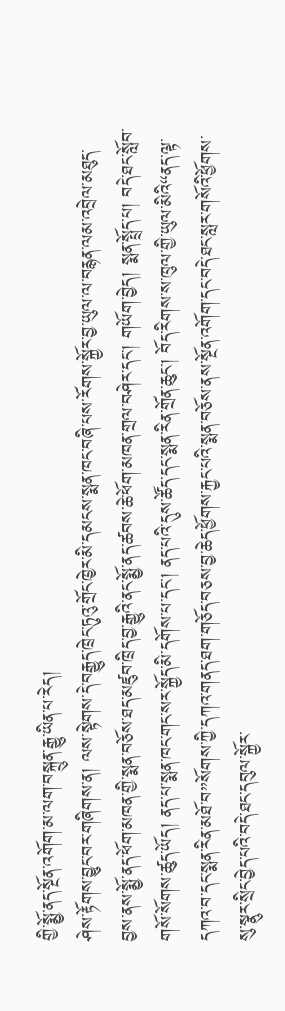གྱི་སྨྱོ་ནད་སྔོན་འགོག་མ་ལག་བསྐྲུན་རྒྱུ་ཡིན་པ་རེད།
ཤེས་རྟོགས་བྱུང་བར་གཞིགས་ན། ལས་སྟེགས་དེ་བརྒྱུད་ཁྲེང་ཏུའུ་གྲོང་ཁྱེར་མི་དམངས་སྨན་ཁང་བཞི་པས་རོགས་སྐྱོར་བྱ་ཡུལ་ལ་བརྙན་ལམ་འབྲེལ་མཐུད་བྱས་ནས་སྨྱོ་ནད་ཕོག་མཁན་གྱི་སྨན་བཅོས་ཐད་མཛུབ་ཁྲིད་བྱ་རྒྱུའི་ནང་སྨྱོ་ནད་ཚབས་ཆེ་ཕོག་མཁན་གྲལ་བཤེར་དང་། གཡོག་བྱེད། སྨན་སྤྲོད་པ། བདེ་ཐང་སློབ་གསོ་སོགས་ཚུད་ཡོད། ནད་པ་སྨན་ཁང་གང་སར་སྐྱོད་མི་དགོས་པ་དང་། ནད་པའི་དུས་ཚོད་དང་སྨན་རིན་གྲོན་ཆུང་། བོད་རིགས་ས་ཁུལ་གྱི་ཡུལ་མིའི“ནད་ལྟ་དཀའ་བ་དང་སྨན་རིན་མཐོ་བ”སོགས་ཀྱི་དཀའ་གནད་ཐག་གཅོད་བཅས་བྱ་ཆེད་ཕྱོགས་རྐྱང་པའི་སྨན་བཅོས་ནས་སྔོན་འགོག་དང་བདེ་ཐང་སླར་གསོའི་ཕྱོགས་སུ་སྣུར་སྲིང་བྱེད་པའི་བདེ་ཐང་དབུལ་སྐྱོར་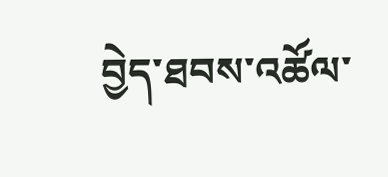བྱེད་ཐབས་འཚོལ་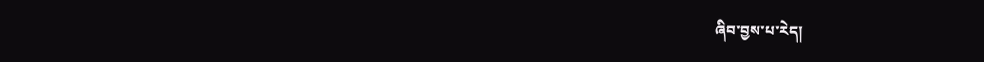ཞིབ་བྱས་པ་རེད།